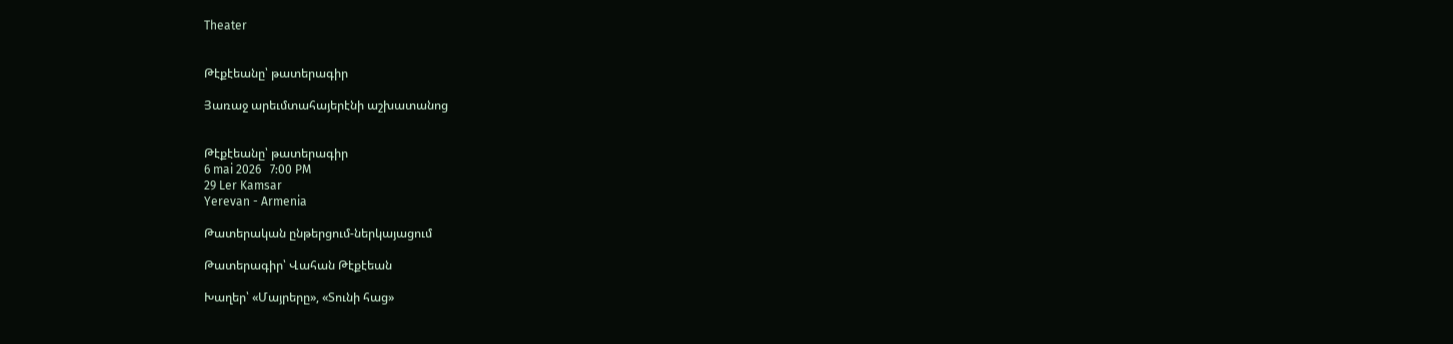Theater


Թէքէեանը՝ թատերագիր

Յառաջ արեւմտահայերէնի աշխատանոց


Թէքէեանը՝ թատերագիր
6 mai 2026   7:00 PM
29 Ler Kamsar
Yerevan - Armenia

Թատերական ընթերցում-ներկայացում

Թատերագիր՝ Վահան Թէքէեան

Խաղեր՝ «Մայրերը», «Տունի հաց»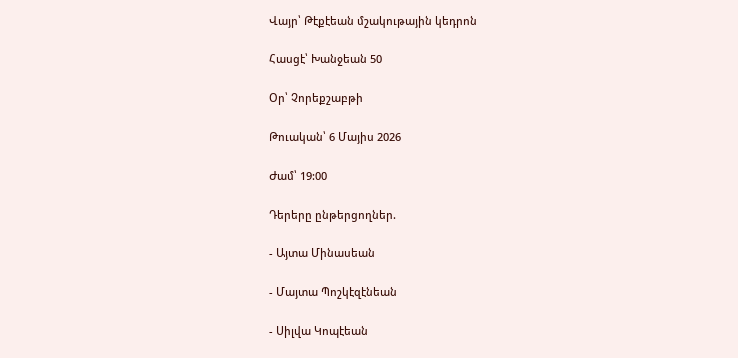Վայր՝ Թէքէեան մշակութային կեդրոն

Հասցէ՝ Խանջեան 50

Օր՝ Չորեքշաբթի

Թուական՝ 6 Մայիս 2026

Ժամ՝ 19:00

Դերերը ընթերցողներ.

- Այտա Մինասեան

- Մայտա Պոշկէզէնեան

- Սիլվա Կոպէեան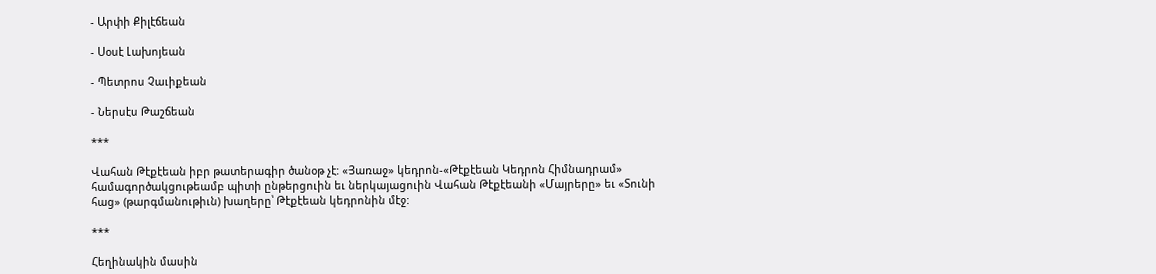- Արփի Քիլէճեան

- Սօսէ Լախոյեան

- Պետրոս Չաւիքեան

- Ներսէս Թաշճեան

***

Վահան Թէքէեան իբր թատերագիր ծանօթ չէ: «Յառաջ» կեդրոն-«Թէքէեան Կեդրոն Հիմնադրամ» համագործակցութեամբ պիտի ընթերցուին եւ ներկայացուին Վահան Թէքէեանի «Մայրերը» եւ «Տունի հաց» (թարգմանութիւն) խաղերը՝ Թէքէեան կեդրոնին մէջ:

***

Հեղինակին մասին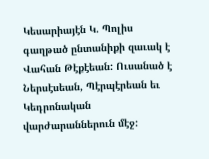Կեսարիայէն Կ. Պոլիս գաղթած ընտանիքի զաւակ է Վահան Թէքէեան: Ուսանած է Ներսէսեան, Պէրպէրեան եւ Կեդրոնական վարժարաններուն մէջ: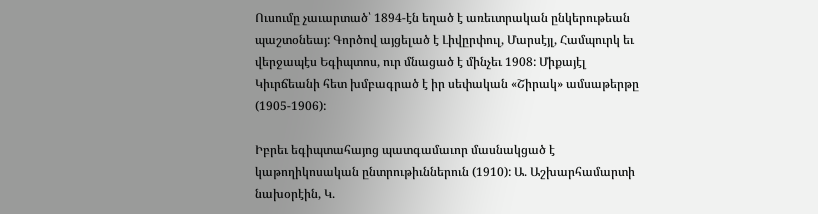Ուսումը չաւարտած՝ 1894-էն եղած է առեւտրական ընկերութեան պաշտօնեայ: Գործով այցելած է Լիվըրփուլ, Մարսէյլ, Համպուրկ եւ վերջապէս Եգիպտոս, ուր մնացած է մինչեւ 1908: Միքայէլ Կիւրճեանի հետ խմբագրած է իր սեփական «Շիրակ» ամսաթերթը (1905-1906):

Իբրեւ եգիպտահայոց պատգամաւոր մասնակցած է կաթողիկոսական ընտրութիւններուն (1910): Ա. Աշխարհամարտի նախօրէին, Կ.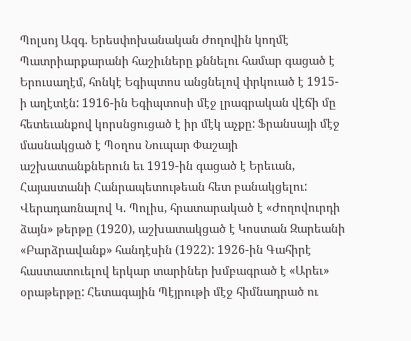Պոլսոյ Ազգ. Երեսփոխանական Ժողովին կողմէ Պատրիարքարանի հաշիւները քննելու համար գացած է Երուսաղէմ, հոնկէ Եգիպտոս անցնելով փրկուած է 1915-ի աղէտէն: 1916-ին Եգիպտոսի մէջ լրագրական վէճի մը հետեւանքով կորսնցուցած է իր մէկ աչքը: Ֆրանսայի մէջ մասնակցած է Պօղոս Նուպար Փաշայի աշխատանքներուն եւ 1919-ին գացած է Երեւան, Հայաստանի Հանրապետութեան հետ բանակցելու: Վերադառնալով Կ. Պոլիս, հրատարակած է «Ժողովուրդի ձայն» թերթը (1920), աշխատակցած է Կոստան Զարեանի «Բարձրավանք» հանդէսին (1922): 1926-ին Գահիրէ հաստատուելով երկար տարիներ խմբագրած է «Արեւ» օրաթերթը: Հետագային Պէյրութի մէջ հիմնադրած ու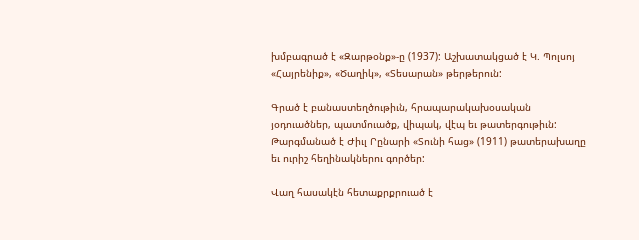խմբագրած է «Զարթօնք»-ը (1937): Աշխատակցած է Կ. Պոլսոյ «Հայրենիք», «Ծաղիկ», «Տեսարան» թերթերուն:

Գրած է բանաստեղծութիւն, հրապարակախօսական յօդուածներ, պատմուածք, վիպակ, վէպ եւ թատերգութիւն: Թարգմանած է Ժիւլ Րընարի «Տունի հաց» (1911) թատերախաղը եւ ուրիշ հեղինակներու գործեր:

Վաղ հասակէն հետաքրքրուած է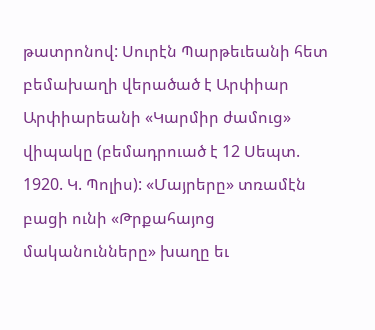թատրոնով: Սուրէն Պարթեւեանի հետ բեմախաղի վերածած է Արփիար Արփիարեանի «Կարմիր ժամուց» վիպակը (բեմադրուած է 12 Սեպտ. 1920. Կ. Պոլիս): «Մայրերը» տռամէն բացի ունի «Թրքահայոց մականունները» խաղը եւ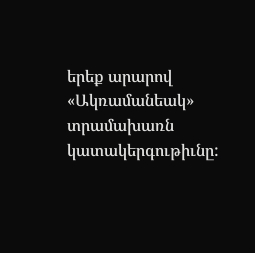երեք արարով «Ակռամանեակ» տրամախառն կատակերգութիւնը: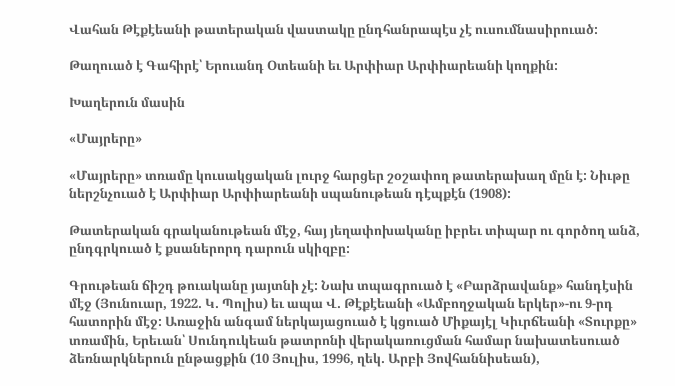Վահան Թէքէեանի թատերական վաստակը ընդհանրապէս չէ ուսումնասիրուած:

Թաղուած է Գահիրէ՝ Երուանդ Օտեանի եւ Արփիար Արփիարեանի կողքին:

Խաղերուն մասին

«Մայրերը»

«Մայրերը» տռամը կուսակցական լուրջ հարցեր շօշափող թատերախաղ մըն է: Նիւթը ներշնչուած է Արփիար Արփիարեանի սպանութեան դէպքէն (1908):

Թատերական գրականութեան մէջ, հայ յեղափոխականը իբրեւ տիպար ու գործող անձ, ընդգրկուած է քսաներորդ դարուն սկիզբը:

Գրութեան ճիշդ թուականը յայտնի չէ: Նախ տպագրուած է «Բարձրավանք» հանդէսին մէջ (Յունուար, 1922. Կ. Պոլիս) եւ ապա Վ. Թէքէեանի «Ամբողջական երկեր»-ու 9-րդ հատորին մէջ: Առաջին անգամ ներկայացուած է կցուած Միքայէլ Կիւրճեանի «Տուրքը» տռամին, Երեւան՝ Սունդուկեան թատրոնի վերակառուցման համար նախատեսուած ձեռնարկներուն ընթացքին (10 Յուլիս, 1996, ղեկ. Արբի Յովհաննիսեան),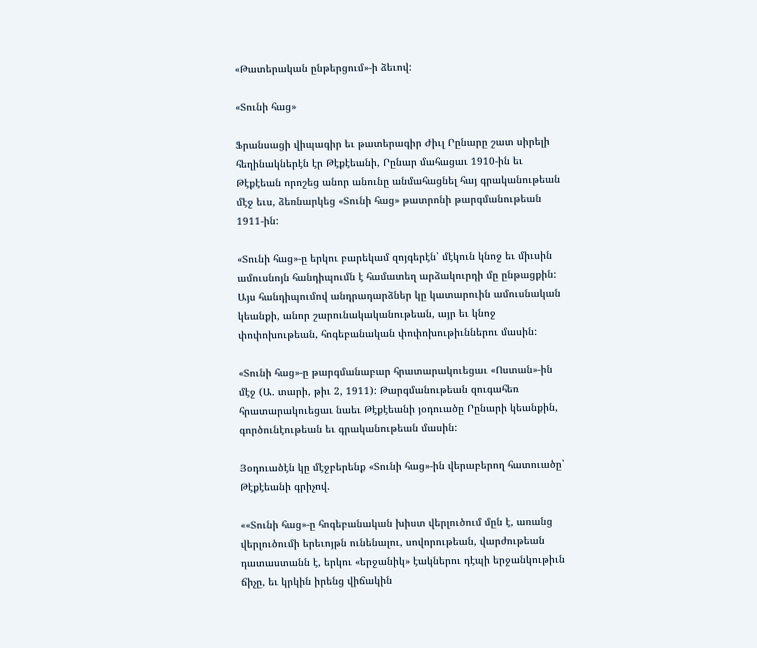«Թատերական ընթերցում»-ի ձեւով:

«Տունի հաց»

Ֆրանսացի վիպագիր եւ թատերագիր Ժիւլ Րընարը շատ սիրելի հեղինակներէն էր Թէքէեանի, Րընար մահացաւ 1910-ին եւ Թէքէեան որոշեց անոր անունը անմահացնել հայ գրականութեան մէջ եւս, ձեռնարկեց «Տունի հաց» թատրոնի թարգմանութեան 1911-ին:

«Տունի հաց»-ը երկու բարեկամ զոյգերէն՝ մէկուն կնոջ եւ միւսին ամուսնոյն հանդիպումն է համատեղ արձակուրդի մը ընթացքին: Այս հանդիպումով անդրադարձներ կը կատարուին ամուսնական կեանքի, անոր շարունակականութեան, այր եւ կնոջ փոփոխութեան, հոգեբանական փոփոխութիւններու մասին:

«Տունի հաց»-ը թարգմանաբար հրատարակուեցաւ «Ոստան»-ին մէջ (Ա. տարի, թիւ 2, 1911): Թարգմանութեան զուգահեռ հրատարակուեցաւ նաեւ Թէքէեանի յօդուածը Րընարի կեանքին, գործունէութեան եւ գրականութեան մասին:

Յօդուածէն կը մէջբերենք «Տունի հաց»-ին վերաբերող հատուածը՝ Թէքէեանի գրիչով.

««Տունի հաց»-ը հոգեբանական խիստ վերլուծում մըն է, առանց վերլուծումի երեւոյթն ունենալու, սովորութեան, վարժութեան դատաստանն է, երկու «երջանիկ» էակներու դէպի երջանկութիւն ճիչը, եւ կրկին իրենց վիճակին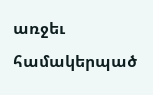առջեւ համակերպած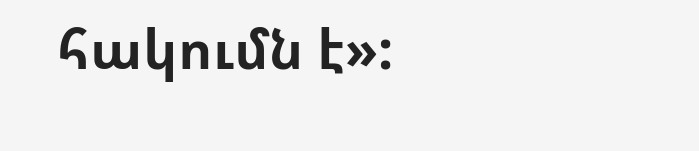հակումն է»: